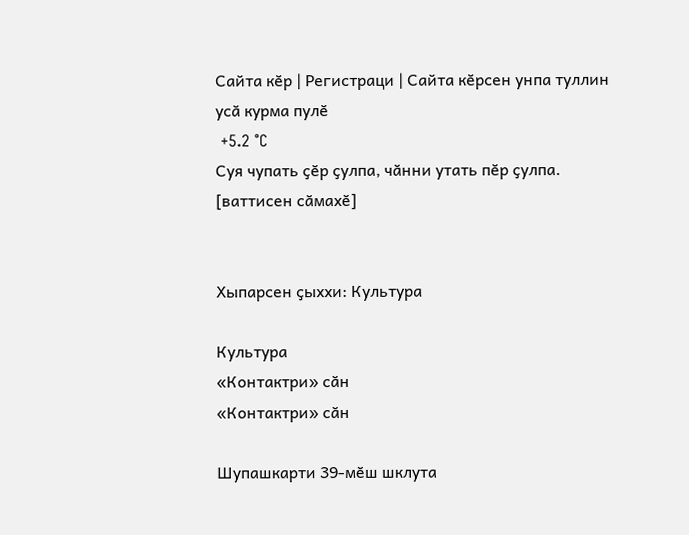Сайта кӗр | Регистраци | Сайта кӗрсен унпа туллин усӑ курма пулӗ
 +5.2 °C
Суя чупать ҫӗр ҫулпа, чӑнни утать пӗр ҫулпа.
[ваттисен сӑмахӗ]


Хыпарсен ҫыххи: Культура

Культура
«Контактри» сӑн
«Контактри» сӑн

Шупашкарти 39-мӗш шклута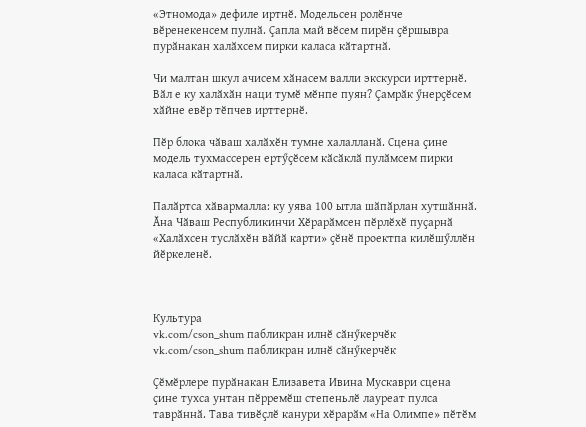«Этномода» дефиле иртнӗ. Модельсен ролӗнче вӗренекенсем пулнӑ. Ҫапла май вӗсем пирӗн ҫӗршывра пурӑнакан халӑхсем пирки каласа кӑтартнӑ.

Чи малтан шкул ачисем хӑнасем валли экскурси ирттернӗ. Вӑл е ку халӑхӑн наци тумӗ мӗнпе пуян? Ҫамрӑк ӳнерҫӗсем хӑйне евӗр тӗпчев ирттернӗ.

Пӗр блока чӑваш халӑхӗн тумне халалланӑ. Сцена ҫине модель тухмассерен ертӳҫӗсем кӑсӑклӑ пулӑмсем пирки каласа кӑтартнӑ.

Палӑртса хӑвармалла: ку уява 100 ытла шӑпӑрлан хутшӑннӑ. Ӑна Чӑваш Республикинчи Хӗрарӑмсен пӗрлӗхӗ пуҫарнӑ «Халӑхсен туслӑхӗн вӑйӑ карти» ҫӗнӗ проектпа килӗшӳллӗн йӗркеленӗ.



Культура
vk.com/cson_shum пабликран илнӗ сӑнӳкерчӗк
vk.com/cson_shum пабликран илнӗ сӑнӳкерчӗк

Ҫӗмӗрлере пурӑнакан Елизавета Ивина Мускаври сцена ҫине тухса унтан пӗрремӗш степеньлӗ лауреат пулса таврӑннӑ. Тава тивӗҫлӗ канури хӗрарӑм «На Олимпе» пӗтӗм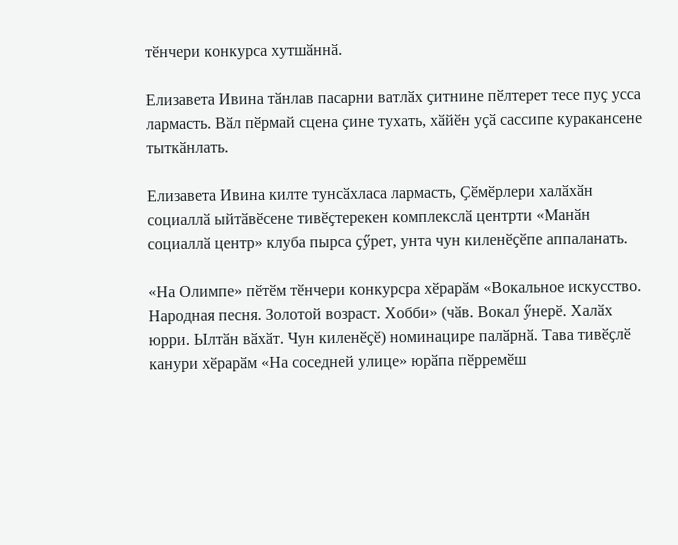тӗнчери конкурса хутшӑннӑ.

Елизавета Ивина тӑнлав пасарни ватлӑх ҫитнине пӗлтерет тесе пуҫ усса лармасть. Вӑл пӗрмай сцена ҫине тухать, хӑйӗн уҫӑ сассипе куракансене тыткӑнлать.

Елизавета Ивина килте тунсӑхласа лармасть, Ҫӗмӗрлери халӑхӑн социаллӑ ыйтӑвӗсене тивӗҫтерекен комплекслӑ центрти «Манӑн социаллӑ центр» клуба пырса ҫӳрет, унта чун киленӗҫӗпе аппаланать.

«На Олимпе» пӗтӗм тӗнчери конкурсра хӗрарӑм «Вокальное искусство. Народная песня. Золотой возраст. Хобби» (чӑв. Вокал ӳнерӗ. Халӑх юрри. Ылтӑн вӑхӑт. Чун киленӗҫӗ) номинацире палӑрнӑ. Тава тивӗҫлӗ канури хӗрарӑм «На соседней улице» юрӑпа пӗрремӗш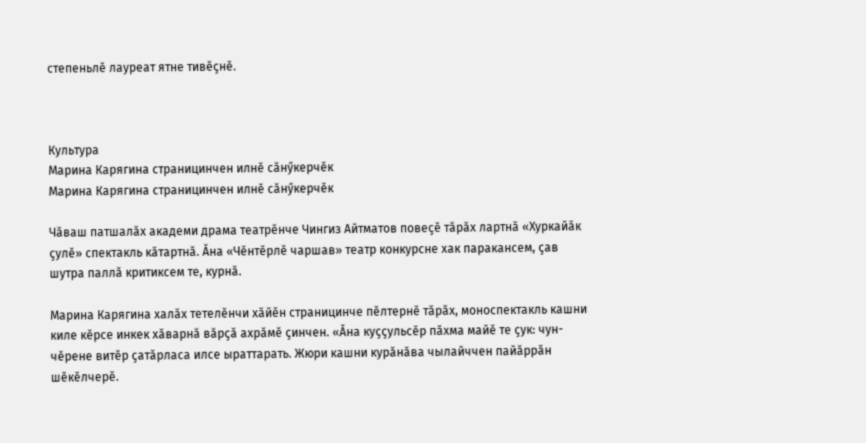степеньлӗ лауреат ятне тивӗҫнӗ.



Культура
Марина Карягина страницинчен илнӗ сӑнӳкерчӗк
Марина Карягина страницинчен илнӗ сӑнӳкерчӗк

Чӑваш патшалӑх академи драма театрӗнче Чингиз Айтматов повеҫӗ тӑрӑх лартнӑ «Хуркайӑк ҫулӗ» спектакль кӑтартнӑ. Ӑна «Чӗнтӗрлӗ чаршав» театр конкурсне хак паракансем, ҫав шутра паллӑ критиксем те, курнӑ.

Марина Карягина халӑх тетелӗнчи хӑйӗн страницинче пӗлтернӗ тӑрӑх, моноспектакль кашни киле кӗрсе инкек хӑварнӑ вӑрҫӑ ахрӑмӗ ҫинчен. «Ӑна куҫҫульсӗр пӑхма майӗ те ҫук: чун-чӗрене витӗр ҫатӑрласа илсе ыраттарать. Жюри кашни курӑнӑва чылайччен пайӑррӑн шӗкӗлчерӗ.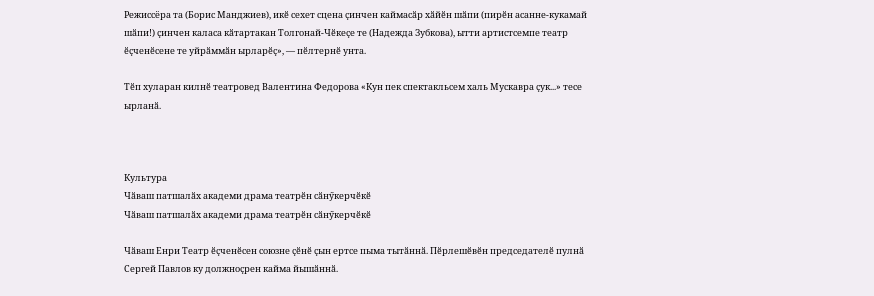Режиссёра та (Борис Манджиев), икӗ сехет сцена ҫинчен каймасӑр хӑйӗн шӑпи (пирӗн асанне-кукамай шӑпи!) ҫинчен каласа кӑтартакан Толгонай-Чӗкеҫе те (Надежда Зубкова), ытти артистсемпе театр ӗҫченӗсене те уйрӑммӑн ырларӗҫ», — пӗлтернӗ унта.

Тӗп хуларан килнӗ театровед Валентина Федорова «Кун пек спектакльсем халь Мускавра ҫук...» тесе ырланӑ.



Культура
Чӑваш патшалӑх академи драма театрӗн сӑнӳкерчӗкӗ
Чӑваш патшалӑх академи драма театрӗн сӑнӳкерчӗкӗ

Чӑваш Енри Театр ӗҫченӗсен союзне ҫӗнӗ ҫын ертсе пыма тытӑннӑ. Пӗрлешӗвӗн председателӗ пулнӑ Сергей Павлов ку должноҫрен кайма йышӑннӑ.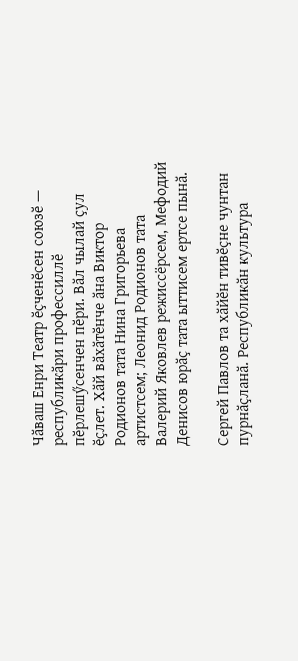Чӑваш Енри Театр ӗҫченӗсен союзӗ — республикӑри профессиллӗ пӗрлешӳсенчен пӗри. Вӑл чылай ҫул ӗҫлет. Хӑй вӑхӑтӗнче ӑна Виктор Родионов тата Нина Григорьева артистсем; Леонид Родионов тата Валерий Яковлев режиссёрсем, Мефодий Денисов юрӑҫ тата ыттисем ертсе пынӑ.

Сергей Павлов та хӑйӗн тивӗҫне чунтан пурнӑҫланӑ. Республикӑн культура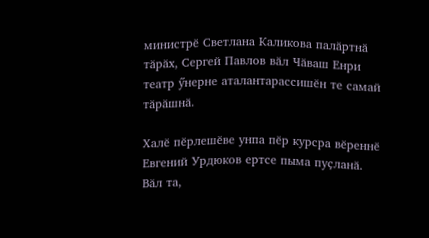министрӗ Светлана Каликова палӑртнӑ тӑрӑх, Сергей Павлов вӑл Чӑваш Енри театр ӳнерне аталантарассишӗн те самай тӑрӑшнӑ.

Халӗ пӗрлешӗве унпа пӗр курсра вӗреннӗ Евгений Урдюков ертсе пыма пуҫланӑ. Вӑл та,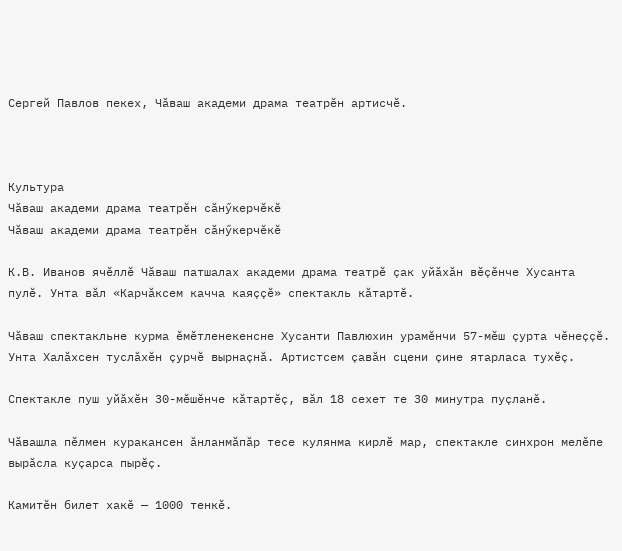Сергей Павлов пекех, Чӑваш академи драма театрӗн артисчӗ.



Культура
Чӑваш академи драма театрӗн сӑнӳкерчӗкӗ
Чӑваш академи драма театрӗн сӑнӳкерчӗкӗ

К.В. Иванов ячӗллӗ Чӑваш патшалах академи драма театрӗ ҫак уйӑхӑн вӗҫӗнче Хусанта пулӗ. Унта вӑл «Карчӑксем качча каяҫҫӗ» спектакль кӑтартӗ.

Чӑваш спектакльне курма ӗмӗтленекенсне Хусанти Павлюхин урамӗнчи 57-мӗш ҫурта чӗнеҫҫӗ. Унта Халӑхсен туслӑхӗн ҫурчӗ вырнаҫнӑ. Артистсем ҫавӑн сцени ҫине ятарласа тухӗҫ.

Спектакле пуш уйӑхӗн 30-мӗшӗнче кӑтартӗҫ, вӑл 18 сехет те 30 минутра пуҫланӗ.

Чӑвашла пӗлмен куракансен ӑнланмӑпӑр тесе кулянма кирлӗ мар, спектакле синхрон мелӗпе вырӑсла куҫарса пырӗҫ.

Камитӗн билет хакӗ — 1000 тенкӗ.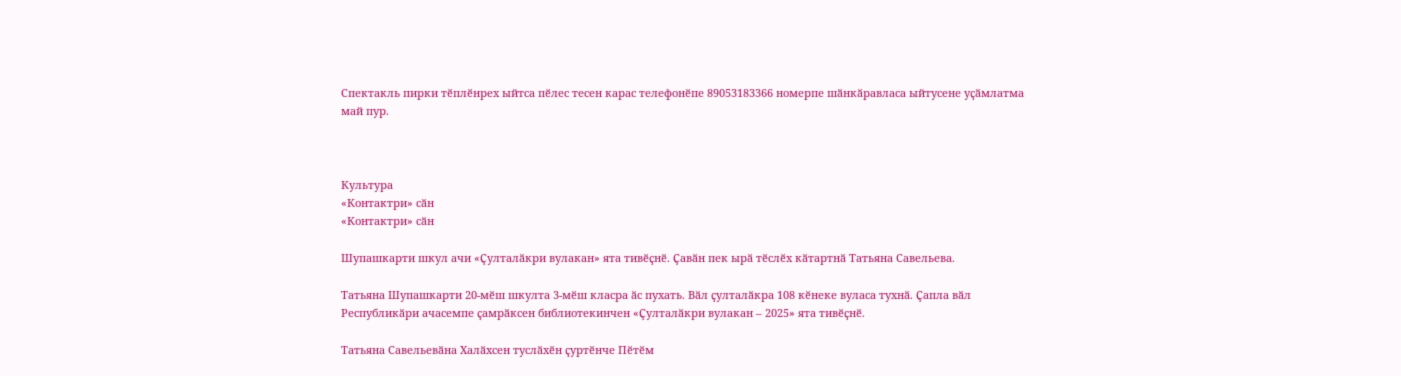Спектакль пирки тӗплӗнрех ыйтса пӗлес тесен карас телефонӗпе 89053183366 номерпе шӑнкӑравласа ыйтусене уҫӑмлатма май пур.



Культура
«Контактри» сӑн
«Контактри» сӑн

Шупашкарти шкул ачи «Ҫулталӑкри вулакан» ята тивӗҫнӗ. Ҫавӑн пек ырӑ тӗслӗх кӑтартнӑ Татьяна Савельева.

Татьяна Шупашкарти 20-мӗш шкулта 3-мӗш класра ӑс пухать. Вӑл ҫулталӑкра 108 кӗнеке вуласа тухнӑ. Ҫапла вӑл Республикӑри ачасемпе ҫамрӑксен библиотекинчен «Ҫулталӑкри вулакан – 2025» ята тивӗҫнӗ.

Татьяна Савельевӑна Халӑхсен туслӑхӗн ҫуртӗнче Пӗтӗм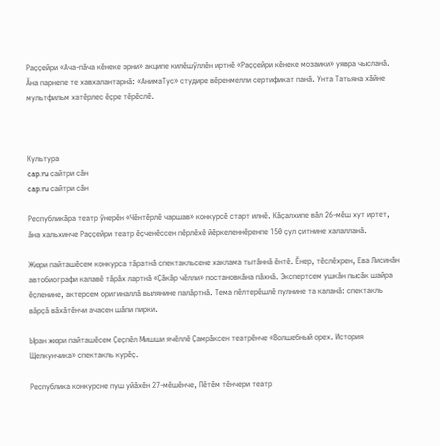Раҫҫейри «Ача-пӑча кӗнеке эрни» акципе килӗшӳллӗн иртнӗ «Раҫҫейри кӗнеке мозаики» уявра чысланӑ. Ӑна парнепе те хавхалантарнӑ: «АнимаТус» студире вӗренмелли сертификат панӑ. Унта Татьяна хӑйне мультфильм хатӗрлес ӗҫре тӗрӗслӗ.



Культура
cap.ru сайтри сӑн
cap.ru сайтри сӑн

Республикӑра театр ӳнерӗн «Чӗнтӗрлӗ чаршав» конкурсӗ старт илнӗ. Кӑҫалхипе вӑл 26-мӗш хут иртет, ӑна хальхинче Раҫҫейри театр ӗҫченӗссен пӗрлӗхӗ йӗркеленнӗренпе 150 ҫул ҫитнине халалланӑ.

Жюри пайташӗсем конкурса тӑратнӑ спектакльсене хаклама тытӑннӑ ӗнтӗ. Ӗнер, тӗслӗхрен, Ева Лисинӑн автобиографи калавӗ тӑрӑх лартнӑ «Ҫӑкӑр чӗлли» постановкӑна пӑхнӑ. Экспертсем ушкӑн пысӑк шайра ӗҫленине, актерсем оригиналлӑ вылянине палӑртнӑ. Тема пӗлтерӗшлӗ пулнине та каланӑ: спектакль вӑрҫӑ вӑхӑтӗнчи ачасен шӑпи пирки.

Ыран жюри пайташӗсем Ҫеҫпӗл Мишши ячӗллӗ Ҫамрӑксен театрӗнче «Волшебный орех. История Щелкунчика» спектакль курӗҫ.

Республика конкурсне пуш уйӑхӗн 27-мӗшӗнче, Пӗтӗм тӗнчери театр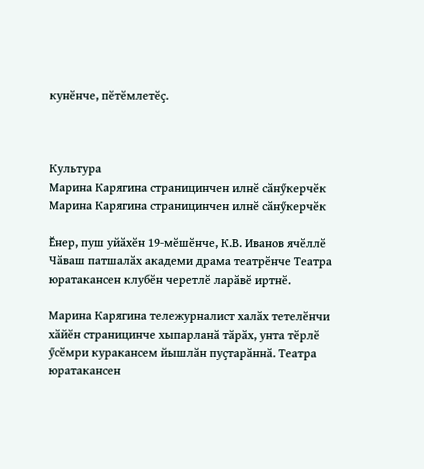кунӗнче, пӗтӗмлетӗҫ.



Культура
Марина Карягина страницинчен илнӗ сӑнӳкерчӗк
Марина Карягина страницинчен илнӗ сӑнӳкерчӗк

Ӗнер, пуш уйӑхӗн 19-мӗшӗнче, К.В. Иванов ячӗллӗ Чӑваш патшалӑх академи драма театрӗнче Театра юратакансен клубӗн черетлӗ ларӑвӗ иртнӗ.

Марина Карягина тележурналист халӑх тетелӗнчи хӑйӗн страницинче хыпарланӑ тӑрӑх, унта тӗрлӗ ӳсӗмри куракансем йышлӑн пуҫтарӑннӑ. Театра юратакансен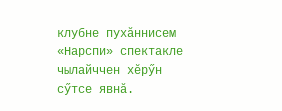клубне пухӑннисем «Нарспи» спектакле чылайччен хӗрӳн сӳтсе явнӑ.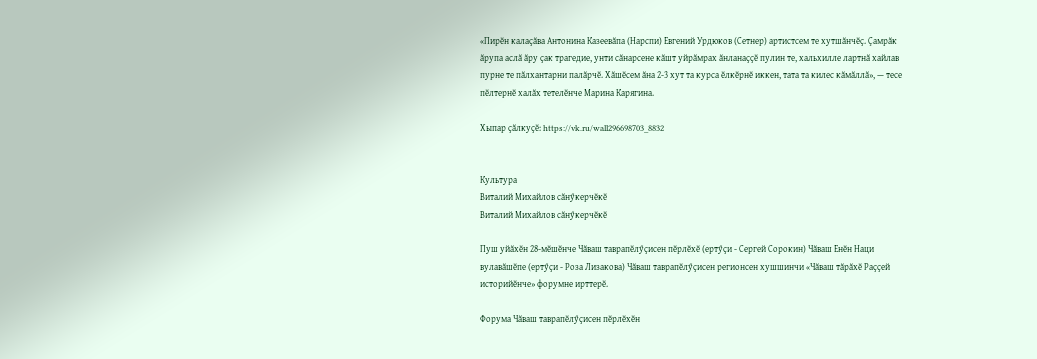«Пирӗн калаҫӑва Антонина Казеевӑпа (Нарспи) Евгений Урдюков (Сетнер) артистсем те хутшӑнчӗҫ. Ҫамрӑк ӑрупа аслӑ ӑру ҫак трагедие, унти сӑнарсене кӑшт уйрӑмрах ӑнланаҫҫӗ пулин те, хальхилле лартнӑ хайлав пурне те пӑлхантарни палӑрчӗ. Хӑшӗсем ӑна 2-3 хут та курса ӗлкӗрнӗ иккен, тата та килес кӑмӑллӑ», — тесе пӗлтернӗ халӑх тетелӗнче Марина Карягина.

Хыпар ҫӑлкуҫӗ: https://vk.ru/wall296698703_8832


Культура
Виталий Михайлов сӑнӳкерчӗкӗ
Виталий Михайлов сӑнӳкерчӗкӗ

Пуш уйӑхӗн 28-мӗшӗнче Чӑваш таврапӗлӳҫисен пӗрлӗхӗ (ертӳҫи - Сергей Сорокин) Чӑваш Енӗн Наци вулавӑшӗпе (ертӳҫи - Роза Лизакова) Чӑваш таврапӗлӳҫисен регионсен хушшинчи «Чӑваш тӑрӑхӗ Раҫҫей историйӗнче» форумне ирттерӗ.

Форума Чӑваш таврапӗлӳҫисен пӗрлӗхӗн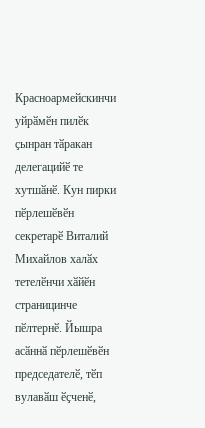Красноармейскинчи уйрӑмӗн пилӗк ҫынран тӑракан делегацийӗ те хутшӑнӗ. Кун пирки пӗрлешӗвӗн секретарӗ Виталий Михайлов халӑх тетелӗнчи хӑйӗн страницинче пӗлтернӗ. Йышра асӑннӑ пӗрлешӗвӗн председателӗ, тӗп вулавӑш ӗҫченӗ,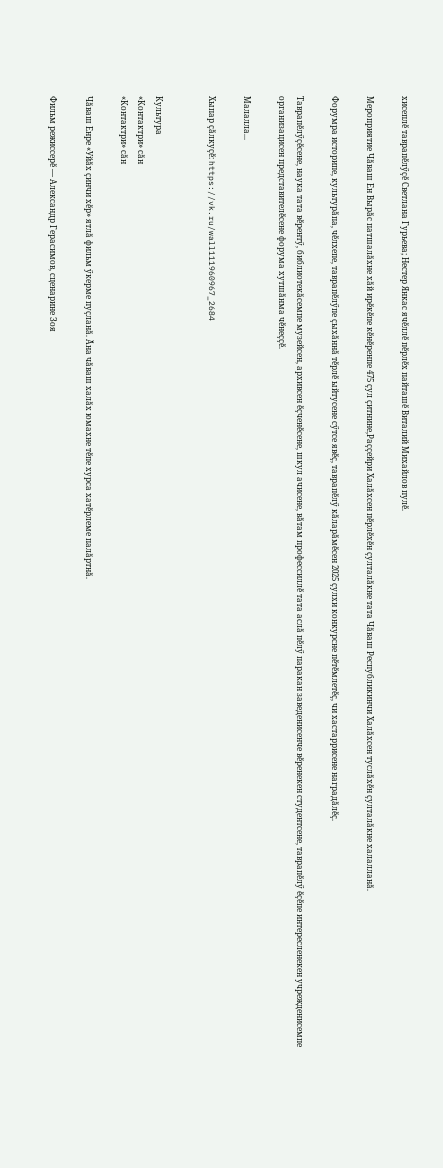хисеплӗ таврапӗлӳҫӗ Светлана Гурьева; Нестер Янкас ячӗллӗ пӗрлӗх пайташӗ Виталий Михайлов пулӗ.

Мероприятие Чӑваш Ен Вырӑс патшалӑхне хӑй ирӗкӗпе кӗнӗренпе 475 ҫул ҫитнине,Раҫҫейри Халӑхсен пӗрлӗхӗн ҫулталӑкне тата Чӑваш Республикинчи Халӑхсен туслӑхӗн ҫулталӑкне халалланӑ.

Форумра историпе, культурӑпа, чӗлхепе, таврапӗлӳпе ҫыхӑннӑ тӗрлӗ ыйтусене сӳтсе явӗҫ, таврапӗлӳ кӑларӑмӗсен 2025 ҫулхи конкурсне пӗтӗмлетӗҫ, чи хастаррисене наградӑлӗҫ.

Таврапӗлӳҫӗсене, наука тата вӗрентӳ, библиотекӑсемпе музейсен, архивсен ӗҫченӗсене, шкул ачисене, вӑтам профессиллӗ тата аслӑ пӗлӳ паракан заведенисенче вӗренекен студентсене, таврапӗлӳ ӗҫӗпе интересленекен учрежденисемпе организацисен представителӗсене форума хутшӑнма чӗнеҫҫӗ.

Малалла...

Хыпар ҫӑлкуҫӗ: https://vk.ru/wall111960967_2684


Культура
«Контактри» сӑн
«Контактри» сӑн

Чӑваш Енре «Уйӑх ҫинчи хӗр» ятлӑ фильм ӳкерме пуҫланӑ. Ӑна чӑваш халӑх юмахне тӗпе хурса хатӗрлеме палӑртнӑ.

Фильм режиссерӗ — Александр Герасимов, сценарине Зоя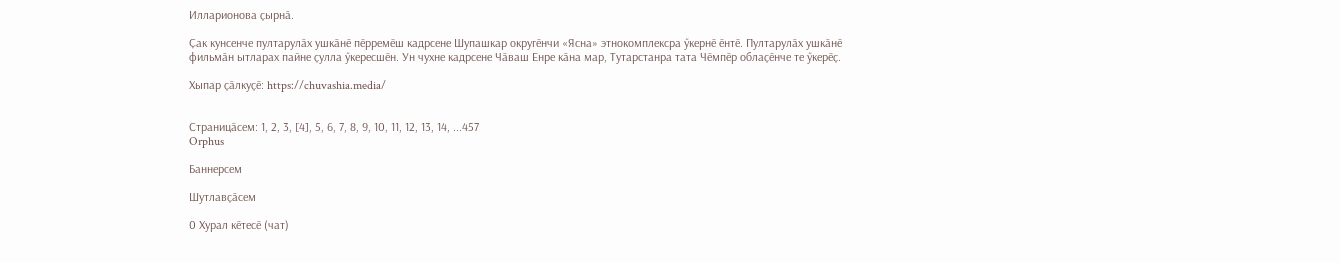Илларионова ҫырнӑ.

Ҫак кунсенче пултарулӑх ушкӑнӗ пӗрремӗш кадрсене Шупашкар округӗнчи «Ясна» этнокомплексра ӳкернӗ ӗнтӗ. Пултарулӑх ушкӑнӗ фильмӑн ытларах пайне ҫулла ӳкересшӗн. Ун чухне кадрсене Чӑваш Енре кӑна мар, Тутарстанра тата Чӗмпӗр облаҫӗнче те ӳкерӗҫ.

Хыпар ҫӑлкуҫӗ: https://chuvashia.media/


Страницӑсем: 1, 2, 3, [4], 5, 6, 7, 8, 9, 10, 11, 12, 13, 14, ...457
Orphus

Баннерсем

Шутлавҫӑсем

0 Хурал кӗтесӗ (чат)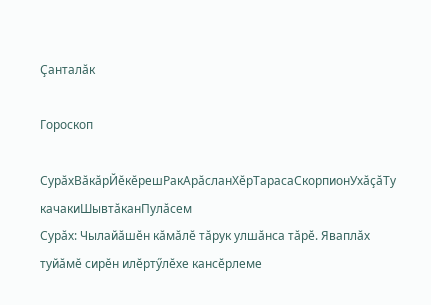Ҫанталӑк

Гороскоп

СурӑхВӑкӑрЙӗкӗрешРакАрӑсланХӗрТарасаСкорпионУхӑҫӑТу качакиШывтӑканПулӑсем
Сурӑх: Чылайӑшӗн кӑмӑлӗ тӑрук улшӑнса тӑрӗ. Яваплӑх туйӑмӗ сирӗн илӗртӳлӗхе кансӗрлеме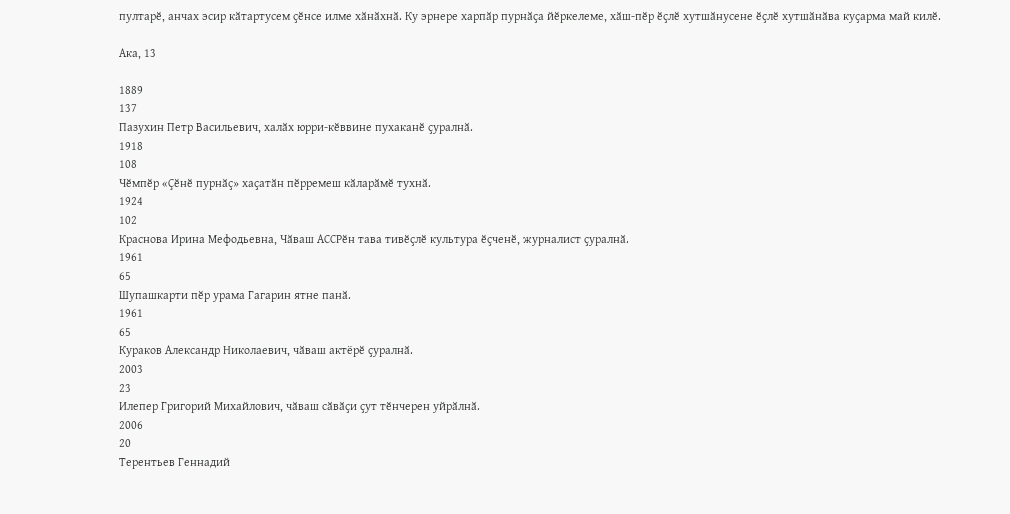пултарӗ, анчах эсир кӑтартусем ҫӗнсе илме хӑнӑхнӑ. Ку эрнере харпӑр пурнӑҫа йӗркелеме, хӑш-пӗр ӗҫлӗ хутшӑнусене ӗҫлӗ хутшӑнӑва куҫарма май килӗ.

Ака, 13

1889
137
Пазухин Петр Васильевич, халӑх юрри-кӗввине пухаканӗ ҫуралнӑ.
1918
108
Чӗмпӗр «Ҫӗнӗ пурнӑҫ» хаҫатӑн пӗрремеш кӑларӑмӗ тухнӑ.
1924
102
Краснова Ирина Мефодьевна, Чӑваш АССРӗн тава тивӗҫлӗ культура ӗҫченӗ, журналист ҫуралнӑ.
1961
65
Шупашкарти пӗр урама Гагарин ятне панӑ.
1961
65
Кураков Александр Николаевич, чӑваш актёрӗ ҫуралнӑ.
2003
23
Илепер Григорий Михайлович, чӑваш сӑвӑҫи ҫут тӗнчерен уйрӑлнӑ.
2006
20
Терентьев Геннадий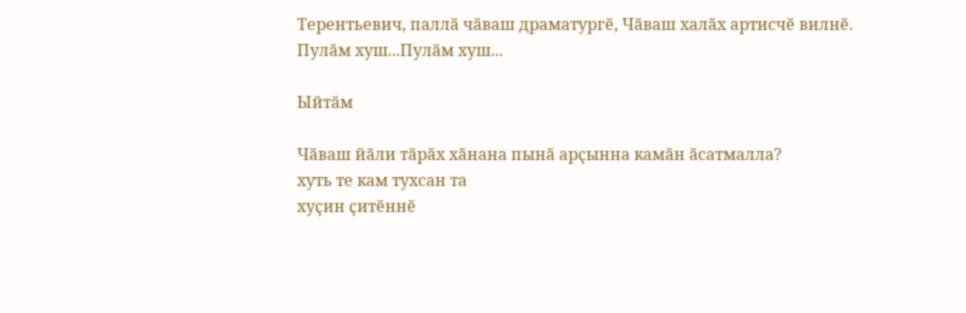Терентьевич, паллӑ чӑваш драматургӗ, Чӑваш халӑх артисчӗ вилнӗ.
Пулӑм хуш...Пулӑм хуш...

Ыйтӑм

Чӑваш йӑли тӑрӑх хӑнана пынӑ арҫынна камӑн ӑсатмалла?
хуть те кам тухсан та
хуҫин ҫитӗннӗ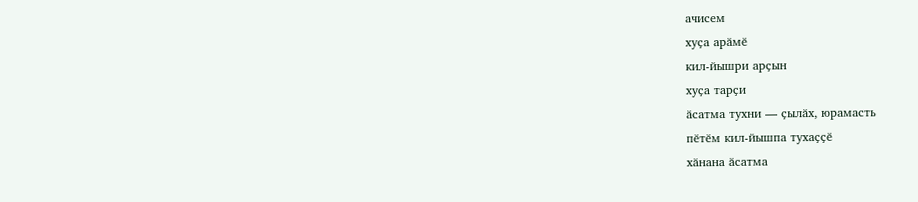ачисем
хуҫа арӑмӗ
кил-йышри арҫын
хуҫа тарҫи
ӑсатма тухни — ҫылӑх, юрамасть
пӗтӗм кил-йышпа тухаҫҫӗ
хӑнана ӑсатма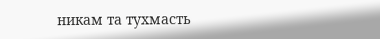никам та тухмасть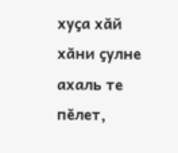хуҫа хӑй
хӑни ҫулне ахаль те пӗлет,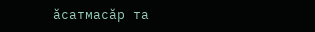ӑсатмасӑр та